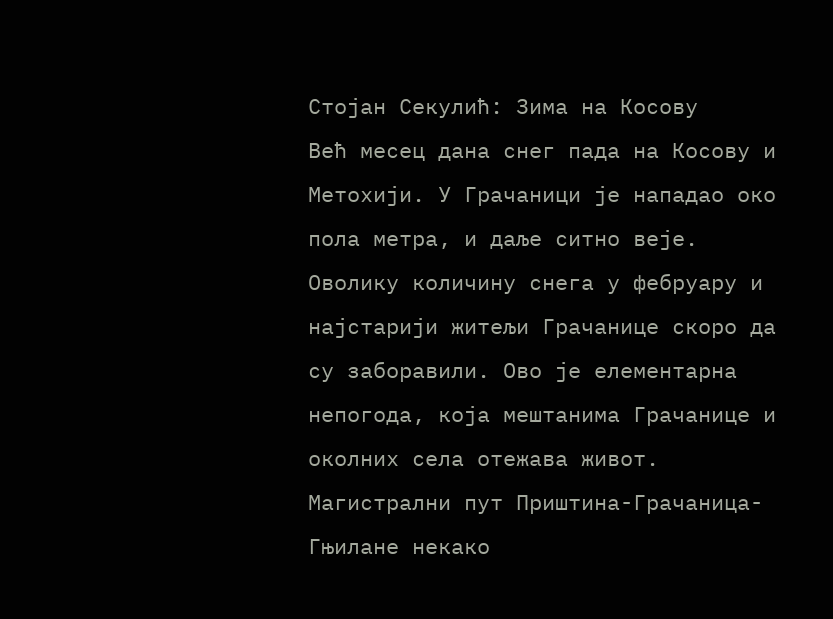Стојан Секулић: Зима на Косову
Већ месец дана снег пада на Косову и Метохији. У Грачаници је нападао око пола метра, и даље ситно веје. Оволику количину снега у фебруару и најстарији житељи Грачанице скоро да су заборавили. Ово је елементарна непогода, која мештанима Грачанице и околних села отежава живот. Магистрални пут Приштина-Грачаница-Гњилане некако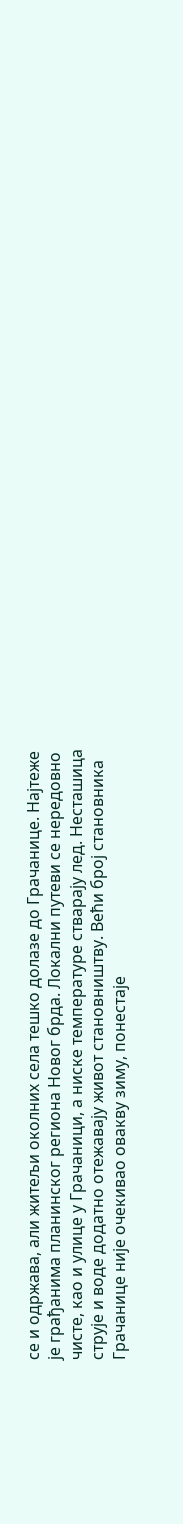се и одржава, али житељи околних села тешко долазе до Грачанице. Најтеже је грађанима планинског региона Новог брда. Локални путеви се нередовно чисте, као и улице у Грачаници, а ниске температуре стварају лед. Несташица струје и воде додатно отежавају живот становништву. Већи број становника Грачанице није очекивао овакву зиму, понестаје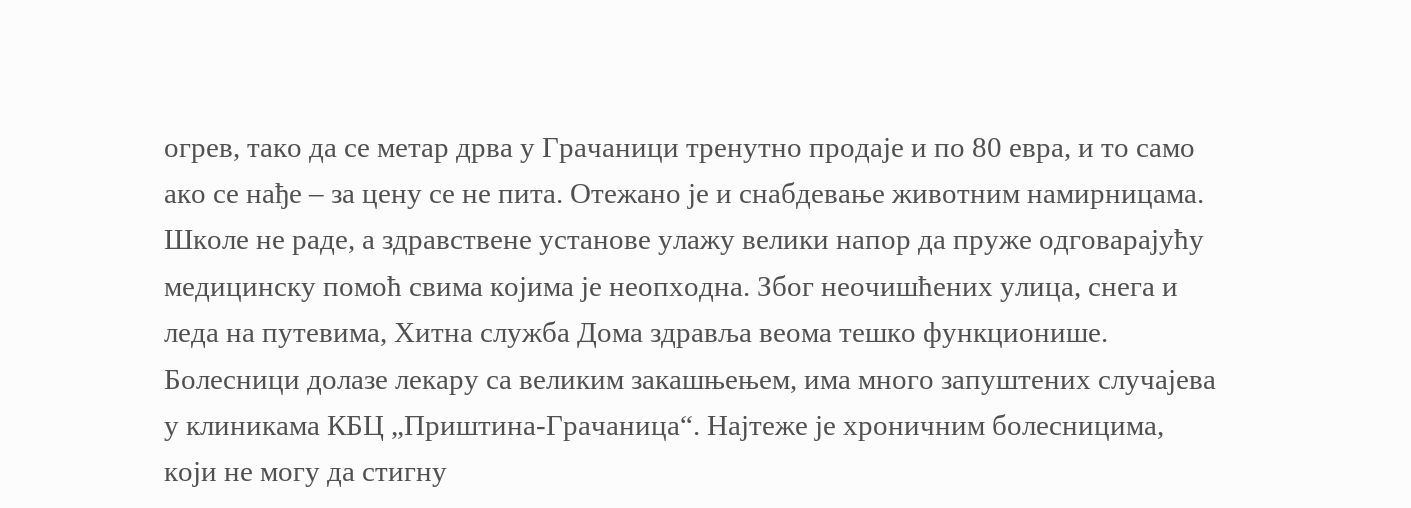огрев, тако да се метар дрва у Грачаници тренутно продаје и по 80 евра, и то само ако се нађе – за цену се не пита. Отежано је и снабдевање животним намирницама.
Школе не раде, а здравствене установе улажу велики напор да пруже одговарајућу медицинску помоћ свима којима је неопходна. Због неочишћених улица, снега и леда на путевима, Хитна служба Дома здравља веома тешко функционише. Болесници долазе лекару са великим закашњењем, има много запуштених случајева у клиникама КБЦ „Приштина-Грачаница“. Најтеже је хроничним болесницима, који не могу да стигну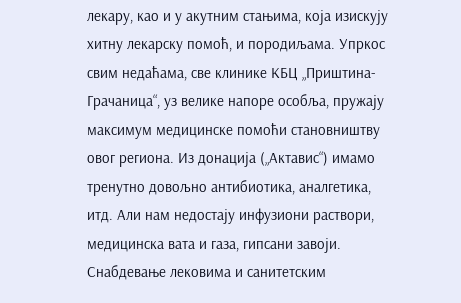лекару, као и у акутним стањима, која изискују хитну лекарску помоћ, и породиљама. Упркос свим недаћама, све клинике КБЦ „Приштина-Грачаница“, уз велике напоре особља, пружају максимум медицинске помоћи становништву овог региона. Из донација („Актавис“) имамо тренутно довољно антибиотика, аналгетика, итд. Али нам недостају инфузиони раствори, медицинска вата и газа, гипсани завоји. Снабдевање лековима и санитетским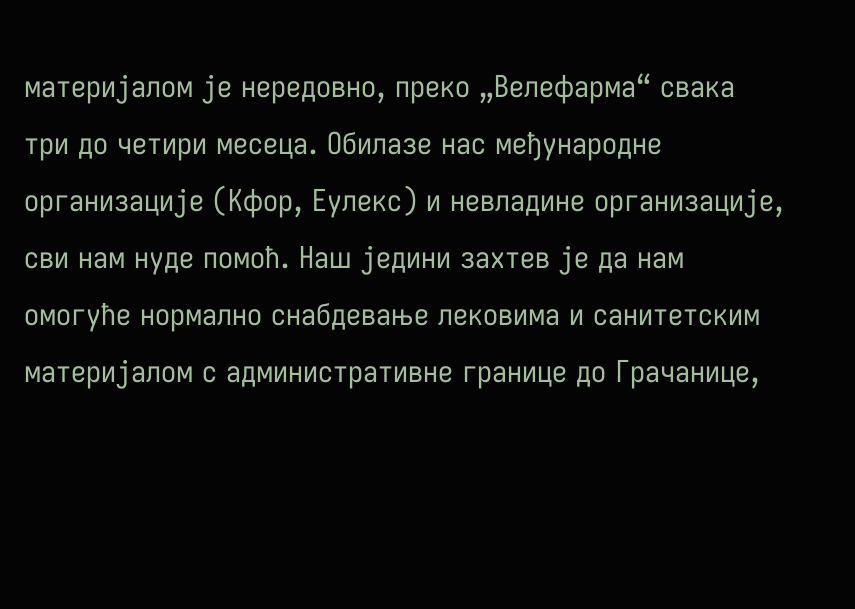материјалом је нередовно, преко „Велефарма“ свака три до четири месеца. Обилазе нас међународне организације (Кфор, Еулекс) и невладине организације, сви нам нуде помоћ. Наш једини захтев је да нам омогуће нормално снабдевање лековима и санитетским материјалом с административне границе до Грачанице,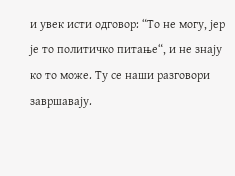и увек исти одговор: “То не могу, јер је то политичко питање“, и не знају ко то може. Ту се наши разговори завршавају.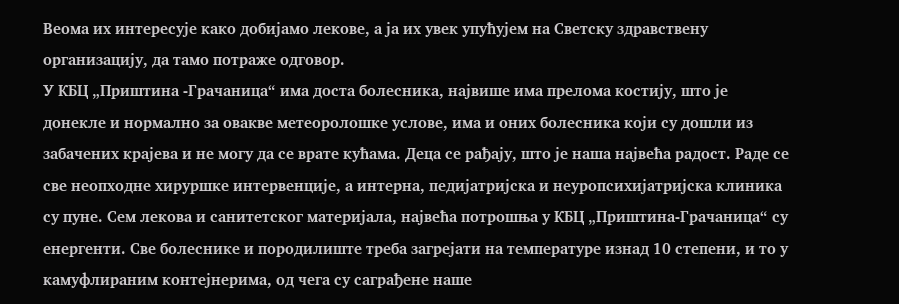Веома их интересује како добијамо лекове, а ја их увек упућујем на Светску здравствену организацију, да тамо потраже одговор.
У КБЦ „Приштина -Грачаница“ има доста болесника, највише има прелома костију, што је донекле и нормално за овакве метеоролошке услове, има и оних болесника који су дошли из забачених крајева и не могу да се врате кућама. Деца се рађају, што је наша највећа радост. Раде се све неопходне хируршке интервенције, а интерна, педијатријска и неуропсихијатријска клиника су пуне. Сем лекова и санитетског материјала, највећа потрошња у КБЦ „Приштина-Грачаница“ су енергенти. Све болеснике и породилиште треба загрејати на температуре изнад 10 степени, и то у камуфлираним контејнерима, од чега су саграђене наше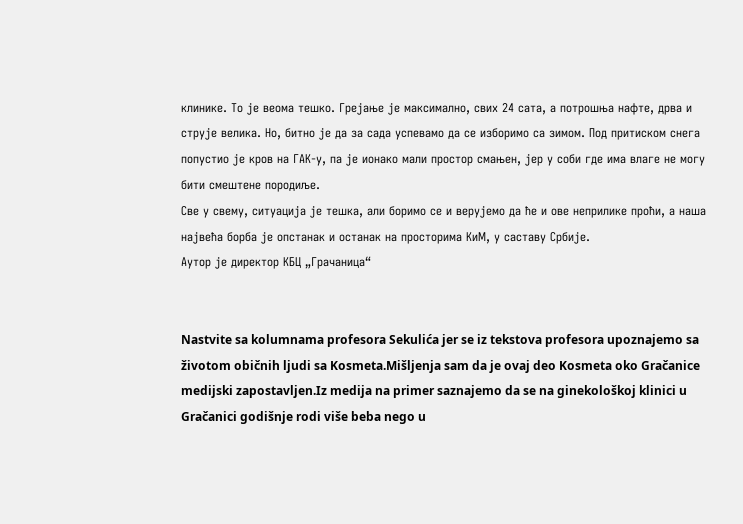клинике. То је веома тешко. Грејање је максимално, свих 24 сата, а потрошња нафте, дрва и струје велика. Но, битно је да за сада успевамо да се изборимо са зимом. Под притиском снега попустио је кров на ГАК-у, па је ионако мали простор смањен, јер у соби где има влаге не могу бити смештене породиље.
Све у свему, ситуација је тешка, али боримо се и верујемо да ће и ове неприлике проћи, а наша највећа борба је опстанак и останак на просторима КиМ, у саставу Србије.
Аутор је директор КБЦ „Грачаница“


Nastvite sa kolumnama profesora Sekulića jer se iz tekstova profesora upoznajemo sa životom običnih ljudi sa Kosmeta.Mišljenja sam da je ovaj deo Kosmeta oko Gračanice medijski zapostavljen.Iz medija na primer saznajemo da se na ginekološkoj klinici u Gračanici godišnje rodi više beba nego u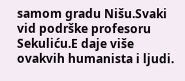samom gradu Nišu.Svaki vid podrške profesoru Sekuliću.E daje više ovakvih humanista i ljudi.